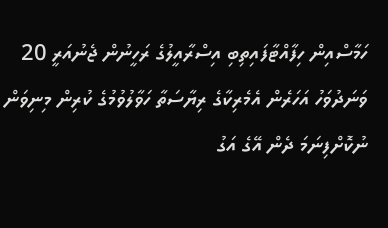ހަމާސްއިން ހިފާއްޓާފައިތިބި އިސްރާއީލުގެ ރަހީނުން ޖެނުއަރީ 20 ވަނަދުވަހު އަހަރެން އެމެރިކާގެ ރިޔާސަތާ ހަވާލުވުމުގެ ކުރިން މިނިވަން ނުކޮށްފިނަމަ ދެން އޭގެ އަގު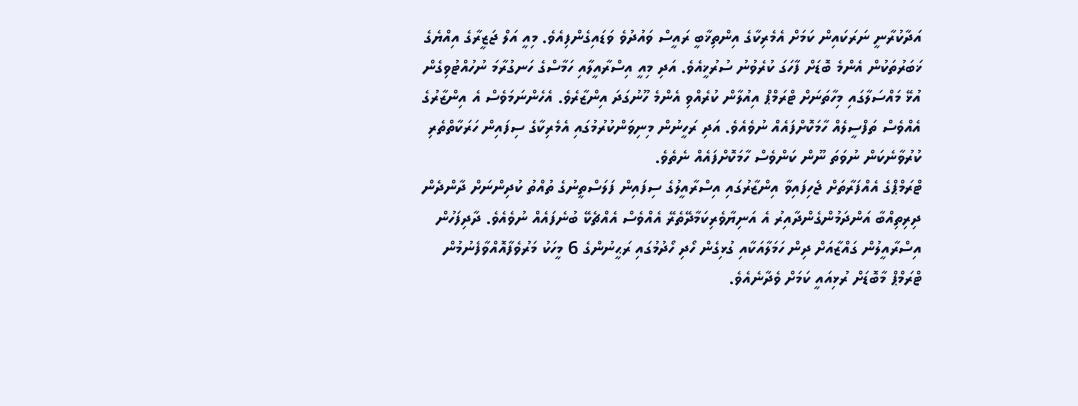އަދާކުރާނީ ނަރަކައިން ކަމަށް އެމެރިކާގެ އިންތިޚާބީ ރައީސް ވައުދުވެ ވަޑައިގެންފިއެވެ. މިއީ އަލް ޖަޒީރާގެ އިއްޔެގެ ޚަބަރުތަކުން އެންމެ ބޮޑަށް ފާހަގަ ކުރެވުނު ސުރުޚީއެވެ. އަދި މިއީ އިސްރާއީލާއި ހަމާސްގެ ހަނގުރާމަ ނުހުއްޓުވިގެން އުޅޭ މައްސަލާގައި މިހާތަނަށް ޓްރަމްޕް އިއުލާން ކުރެއްވި އެންމެ ހޫނުގަދަ އިންޒާރެވެ. އެހެންނަމަވެސް އެ އިންޒާރުގެ އެއްވެސް ތަފްސީލެއް ހާމަކޮށްފައެއް ނުވެއެވެ. އަދި ރަހީނުން މިނިވަންކުރުމުގައި އެމެރިކާގެ ސިފައިން ހަރަކާތްތެރި ކުރުވާނެކަން ނުވަތަ ނޫން ކަންވެސް ހާމަކޮށްފައެއް ނެތެވެ.
ޓްރަމްޕްގެ އެއްފަރާތަށް ޖެހިފައިވާ އިންޒާރުގައި އިސްރާއީލުގެ ސިފައިން ފަލަސްތީނުގެ ތުއްތު ކުދިންނަށް ދާންދެން ދިރިތިއްބާ އަންދަމުންގެންދާއިރު އެ އަނިޔާވެރިކަމާދޭތެރޭ އެއްވެސް އެއްޗެކޭ ބުނެފައެއް ނުވެއެވެ. ދާދިފަހުން އިސްރާއީލުން ގައްޒާއަށް ދިން ހަމަލާއަކާއި ގުޅިގެން ހޯދި ހޯދުމުގައި ރަޙީނުންގެ 6 މީހަކު މަރުވެފާއޮއްވާފެނުމުން ޓްރަމްޕް މާބޮޑަށް ރުޅިއައީ ކަމަށް ވެދާނެއެވެ.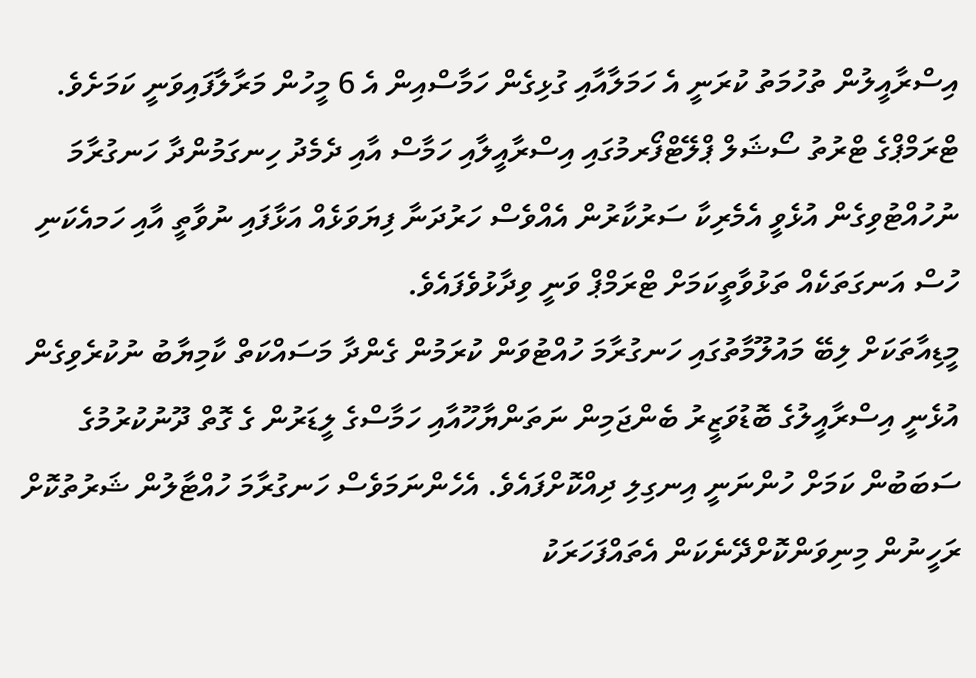އިސްރާއީލުން ތުހުމަތު ކުރަނީ އެ ހަމަލާއާއި ގުޅިގެން ހަމާސްއިން އެ 6 މީހުން މަރާލާފައިވަނީ ކަމަށެވެ.
ޓްރަމްޕްގެ ޓްރުތު ސޯޝަލް ޕްލޭޓްފޯރމުގައި އިސްރާއީލާއި ހަމާސް އާއި ދެމެދު ހިނގަމުންދާ ހަނގުރާމަ ނުހުއްޓުވިގެން އުޅެވީ އެމެރިކާ ސަރުކާރުން އެއްވެސް ހަރުދަނާ ފިޔަވަޅެއް އަޅާފައި ނުވާތީ އާއި ހަމއެކަނި ހުސް އަނގަތަކެއް ތަޅުވާތީކަމަށް ޓްރަމްޕް ވަނީ ވިދާޅުވެފައެވެ.
މީޑިއާތަކަށް ލިބޭ މައުލޫމާތުގައި ހަނގުރާމަ ހުއްޓުވަން ކުރަމުން ގެންދާ މަސައްކަތް ކާމިޔާބު ނުކުރެވިގެން އުޅެނީ އިސްރާއީލުގެ ބޮޑުވަޒީރު ބެންޖަމިން ނަތަންޔާހޫއާއި ހަމާސްގެ ލީޑަރުން ގެ ގޮތް ދޫނުކުރުމުގެ ސަބަބުން ކަމަށް ހުންނަނީ އިނގިލި ދިއްކޮށްފައެވެ. އެހެންނަމަވެސް ހަނގުރާމަ ހުއްޓާލުން ޝަރުތުކޮށް ރަހީނުން މިނިވަންކޮށްދޭނެކަން އެތައްފަހަރަކު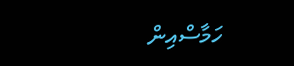ހަމާސްއިން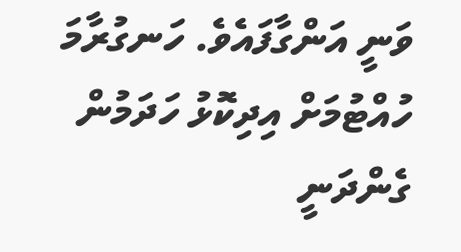ވަނީ އަންގާފައެވެ. ހަނގުރާމަ ހުއްޓުމަށް އިދިކޮޅު ހަދަމުން ގެންދަނީ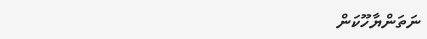ނަތަންޔާހޫކަން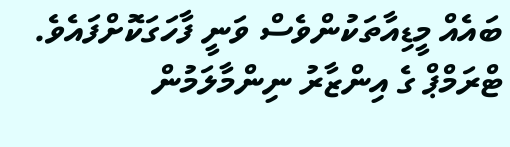ބައެއް މީޑިއާތަކުންވެސް ވަނީ ފާހަގަކޮށްފައެވެ.
ޓްރަމްޕް ގެ އިންޒާރު ނިންމާލަމުން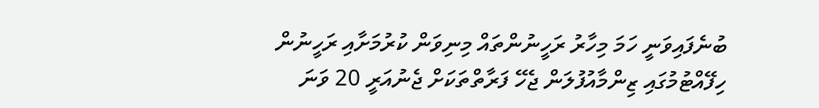ބުނެފައިވަނީ ހަމަ މިހާރު ރަހީނުންތައް މިނިވަން ކުރުމަށާއި ރަހީނުން ހިފޭއްޓުމުގައި ޒިންމާއުފުލަން ޖެހޭ ފަރާތްތަކަށް ޖެނުއަރީ 20 ވަނަ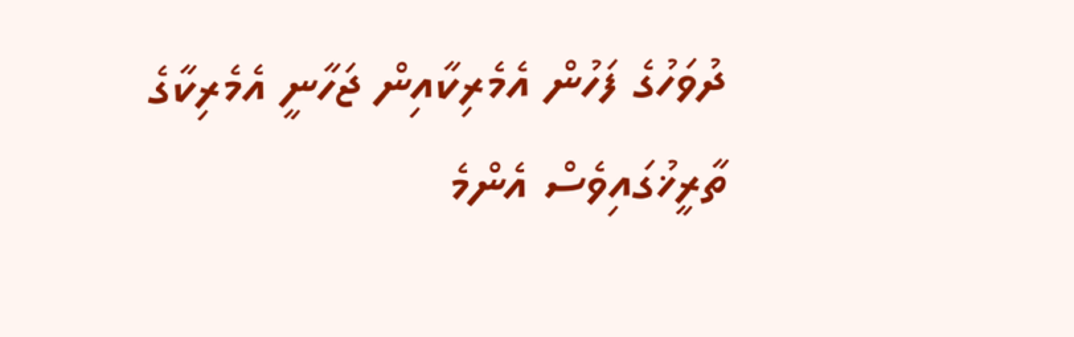ދުވަހުގެ ފަހުން އެމެރިކާއިން ޖަހާނީ އެމެރިކާގެ ތާރީޚުގައިވެސް އެންމެ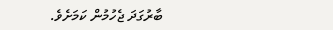ބާރުގަދަ ޖެހުމުން ކަމަށެވެ.